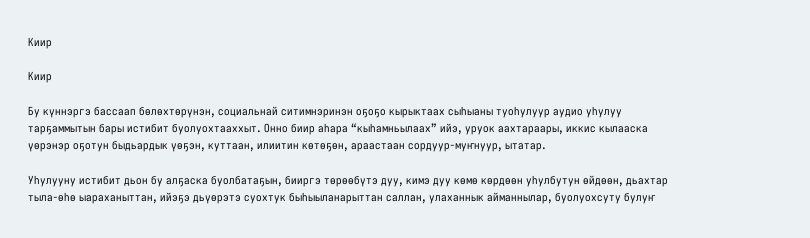Киир

Киир

Бу күннэргэ бассаап бөлөхтөрүнэн, социальнай ситимнэринэн оҕоҕо кырыктаах сыһыаны туоһулуур аудио уһулуу тарҕаммытын бары истибит буолуохтааххыт. Онно биир аһара “кыһамньылаах” ийэ, уруок аахтараары, иккис кылааска үөрэнэр оҕотун быдьардык үөҕэн, куттаан, илиитин көтөҕөн, араастаан сордуур-муҥнуур, ытатар.

Уһулууну истибит дьон бу алҕаска буолбатаҕын, бииргэ төрөөбүтэ дуу, кимэ дуу көмө көрдөөн уһулбутун өйдөөн, дьахтар тыла-өһө ыараханыттан, ийэҕэ дьүөрэтэ суохтук быһыыланарыттан саллан, улаханнык айманнылар, буолуохсуту булуҥ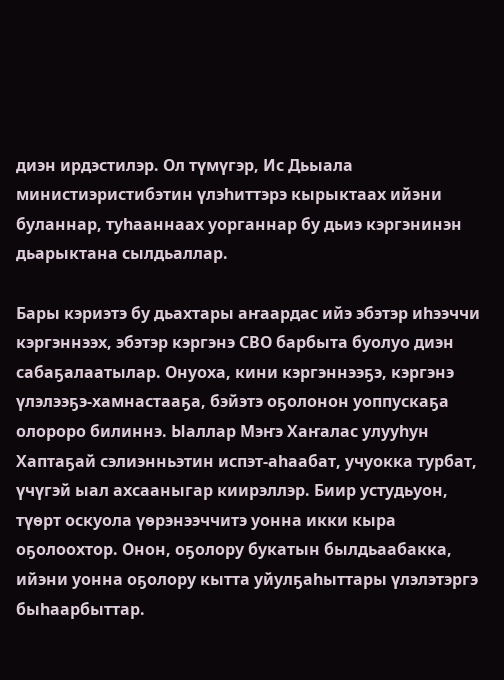диэн ирдэстилэр. Ол түмүгэр, Ис Дьыала министиэристибэтин үлэһиттэрэ кырыктаах ийэни буланнар, туһааннаах уорганнар бу дьиэ кэргэнинэн дьарыктана сылдьаллар.

Бары кэриэтэ бу дьахтары аҥаардас ийэ эбэтэр иһээччи кэргэннээх, эбэтэр кэргэнэ СВО барбыта буолуо диэн сабаҕалаатылар. Онуоха, кини кэргэннээҕэ, кэргэнэ үлэлээҕэ-хамнастааҕа, бэйэтэ оҕолонон уоппускаҕа олороро билиннэ. Ыаллар Мэҥэ Хаҥалас улууһун Хаптаҕай сэлиэнньэтин испэт-аһаабат, учуокка турбат, үчүгэй ыал ахсааныгар киирэллэр. Биир устудьуон, түөрт оскуола үөрэнээччитэ уонна икки кыра оҕолоохтор. Онон, оҕолору букатын былдьаабакка, ийэни уонна оҕолору кытта уйулҕаһыттары үлэлэтэргэ быһаарбыттар.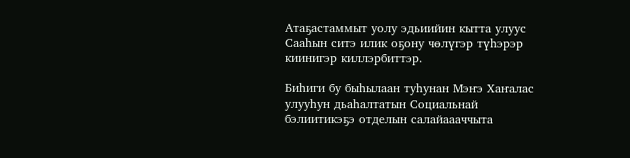Атаҕастаммыт уолу эдьиийин кытта улуус Сааһын ситэ илик оҕону чөлүгэр түһэрэр киинигэр киллэрбиттэр.

Биһиги бу быһылаан туһунан Мэҥэ Хаҥалас улууһун дьаһалтатын Социальнай бэлиитикэҕэ отделын салайаааччыта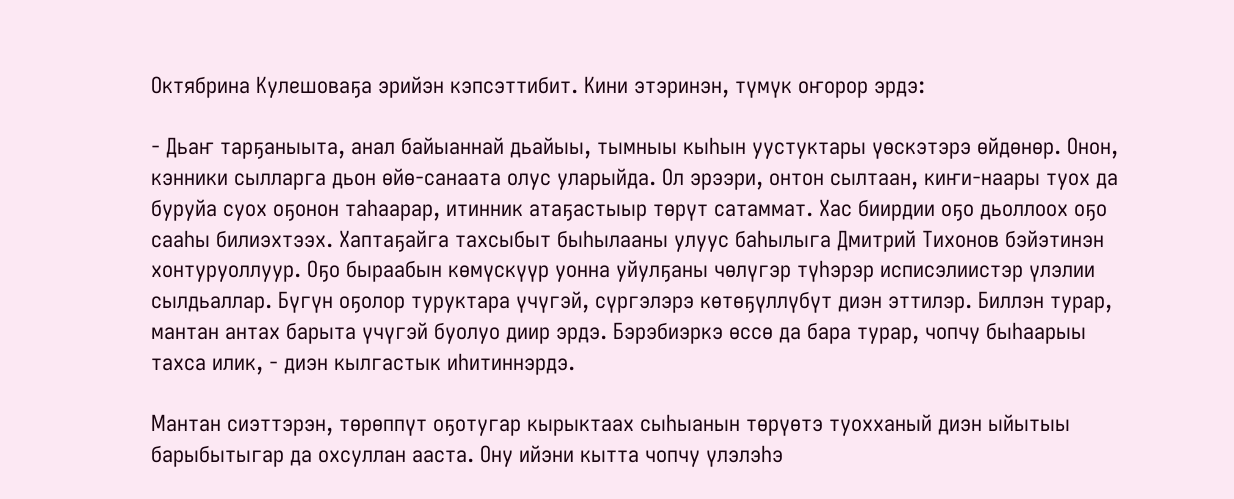Октябрина Кулешоваҕа эрийэн кэпсэттибит. Кини этэринэн, түмүк оҥорор эрдэ:

- Дьаҥ тарҕаныыта, анал байыаннай дьайыы, тымныы кыһын уустуктары үөскэтэрэ өйдөнөр. Онон, кэнники сылларга дьон өйө-санаата олус уларыйда. Ол эрээри, онтон сылтаан, киҥи-наары туох да буруйа суох оҕонон таһаарар, итинник атаҕастыыр төрүт сатаммат. Хас биирдии оҕо дьоллоох оҕо сааһы билиэхтээх. Хаптаҕайга тахсыбыт быһылааны улуус баһылыга Дмитрий Тихонов бэйэтинэн хонтуруоллуур. Оҕо быраабын көмүскүүр уонна уйулҕаны чөлүгэр түһэрэр исписэлиистэр үлэлии сылдьаллар. Бүгүн оҕолор туруктара үчүгэй, сүргэлэрэ көтөҕүллүбүт диэн эттилэр. Биллэн турар, мантан антах барыта үчүгэй буолуо диир эрдэ. Бэрэбиэркэ өссө да бара турар, чопчу быһаарыы тахса илик, - диэн кылгастык иһитиннэрдэ.

Мантан сиэттэрэн, төрөппүт оҕотугар кырыктаах сыһыанын төрүөтэ туохханый диэн ыйытыы барыбытыгар да охсуллан ааста. Ону ийэни кытта чопчу үлэлэһэ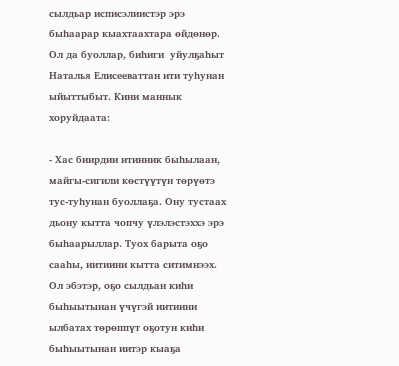сылдьар исписэлиистэр эрэ быһаарар кыахтаахтара өйдөнөр. Ол да буоллар, биһиги  уйулҕаһыт Наталья Елисееваттан ити туһунан ыйыттыбыт. Кини маннык хоруйдаата:

- Хас биирдии итинник быһылаан, майгы-сигили көстүүтүн төрүөтэ тус-туһунан буоллаҕа. Ону тустаах дьону кытта чопчу үлэлэстэххэ эрэ быһаарыллар. Туох барыта оҕо сааһы, иитиини кытта ситимнээх. Ол эбэтэр, оҕо сылдьан киһи быһыытынан үчүгэй иитиини ылбатах төрөппүт оҕотун киһи быһыытынан иитэр кыаҕа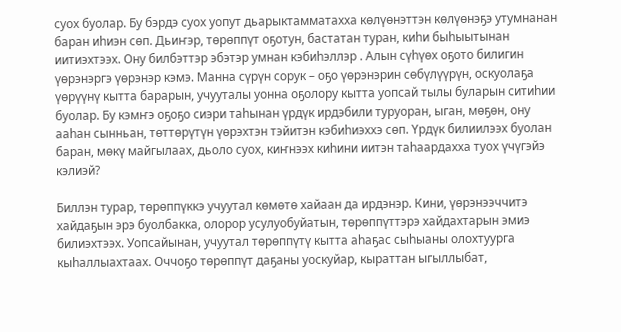суох буолар. Бу бэрдэ суох уопут дьарыктамматахха көлүөнэттэн көлүөнэҕэ утумнанан баран иһиэн сөп. Дьиҥэр, төрөппүт оҕотун, бастатан туран, киһи быһыытынан иитиэхтээх. Ону билбэттэр эбэтэр умнан кэбиһэллэр . Алын сүһүөх оҕото билигин үөрэнэргэ үөрэнэр кэмэ. Манна сүрүн сорук – оҕо үөрэнэрин сөбүлүүрүн, оскуолаҕа үөрүүнү кытта барарын, учууталы уонна оҕолору кытта уопсай тылы буларын ситиһии буолар. Бу кэмҥэ оҕоҕо сиэри таһынан үрдүк ирдэбили туруоран, ыган, мөҕөн, ону ааһан сынньан, төттөрүтүн үөрэхтэн тэйитэн кэбиһиэххэ сөп. Үрдүк билиилээх буолан баран, мөкү майгылаах, дьоло суох, киҥнээх киһини иитэн таһаардахха туох үчүгэйэ кэлиэй?

Биллэн турар, төрөппүккэ учуутал көмөтө хайаан да ирдэнэр. Кини, үөрэнээччитэ хайдаҕын эрэ буолбакка, олорор усулуобуйатын, төрөппүттэрэ хайдахтарын эмиэ билиэхтээх. Уопсайынан, учуутал төрөппүтү кытта аһаҕас сыһыаны олохтуурга кыһаллыахтаах. Оччоҕо төрөппүт даҕаны уоскуйар, кыраттан ыгыллыбат,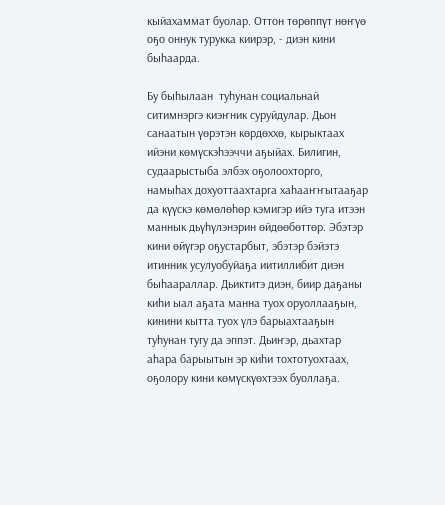кыйахаммат буолар. Оттон төрөппүт нөҥүө оҕо оннук турукка киирэр, - диэн кини быһаарда.

Бу быһылаан  туһунан социальнай ситимнэргэ киэҥник суруйдулар. Дьон санаатын үөрэтэн көрдөххө, кырыктаах ийэни көмүскэһээччи аҕыйах. Билигин, судаарыстыба элбэх оҕолоохторго, намыһах дохуоттаахтарга хаһааҥҥытааҕар да күүскэ көмөлөһөр кэмигэр ийэ туга итээн маннык дьүһүлэнэрин өйдөөбөттөр. Эбэтэр кини өйүгэр оҕустарбыт, эбэтэр бэйэтэ итинник усулуобуйаҕа иитиллибит диэн быһаараллар. Дьиктитэ диэн, биир даҕаны киһи ыал аҕата манна туох оруоллааҕын, кинини кытта туох үлэ барыахтааҕын туһунан тугу да эппэт. Дьиҥэр, дьахтар аһара барыытын эр киһи тохтотуохтаах, оҕолору кини көмүскүөхтээх буоллаҕа.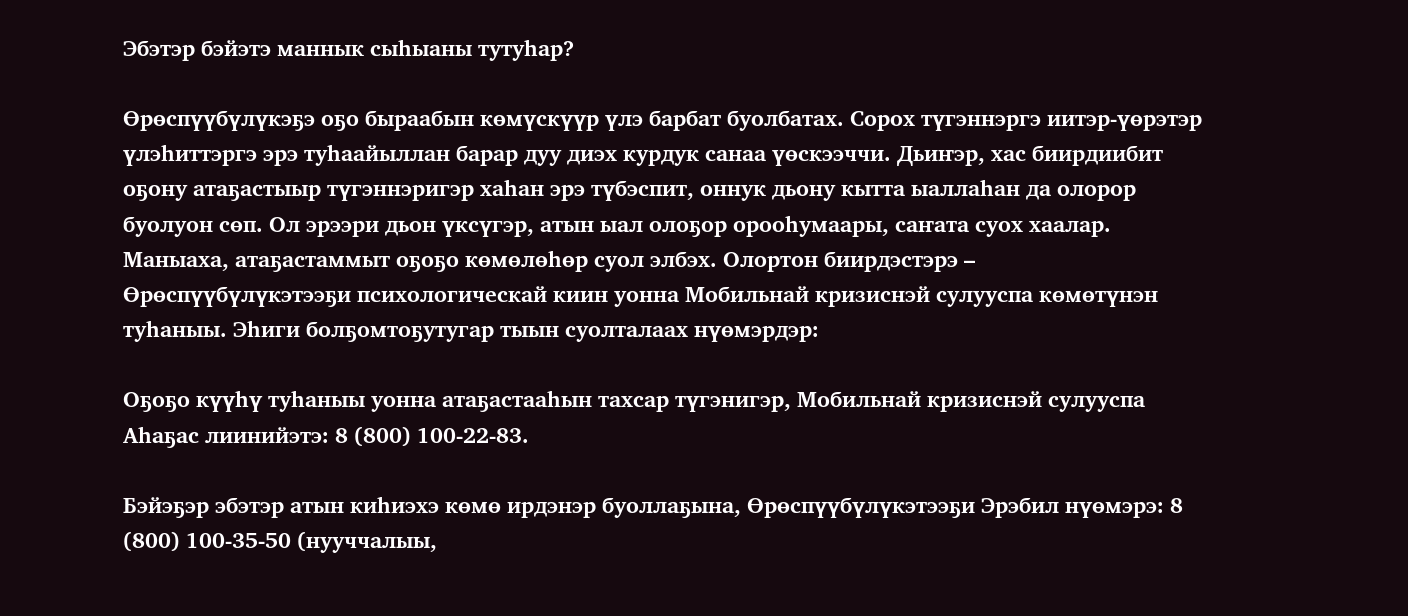Эбэтэр бэйэтэ маннык сыһыаны тутуһар?

Өрөспүүбүлүкэҕэ оҕо быраабын көмүскүүр үлэ барбат буолбатах. Сорох түгэннэргэ иитэр-үөрэтэр үлэһиттэргэ эрэ туһаайыллан барар дуу диэх курдук санаа үөскээччи. Дьиҥэр, хас биирдиибит оҕону атаҕастыыр түгэннэригэр хаһан эрэ түбэспит, оннук дьону кытта ыаллаһан да олорор буолуон сөп. Ол эрээри дьон үксүгэр, атын ыал олоҕор орооһумаары, саҥата суох хаалар. Маныаха, атаҕастаммыт оҕоҕо көмөлөһөр суол элбэх. Олортон биирдэстэрэ – Өрөспүүбүлүкэтээҕи психологическай киин уонна Мобильнай кризиснэй сулууспа көмөтүнэн туһаныы. Эһиги болҕомтоҕутугар тыын суолталаах нүөмэрдэр:

Оҕоҕо күүһү туһаныы уонна атаҕастааһын тахсар түгэнигэр, Мобильнай кризиснэй сулууспа Аһаҕас лиинийэтэ: 8 (800) 100-22-83.

Бэйэҕэр эбэтэр атын киһиэхэ көмө ирдэнэр буоллаҕына, Өрөспүүбүлүкэтээҕи Эрэбил нүөмэрэ: 8 (800) 100-35-50 (нууччалыы,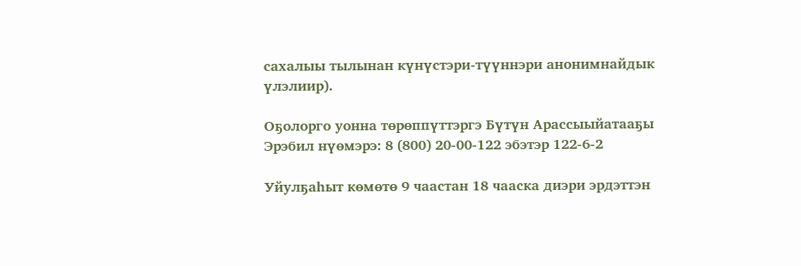сахалыы тылынан күнүстэри-түүннэри анонимнайдык үлэлиир).

Оҕолорго уонна төрөппүттэргэ Бүтүн Арассыыйатааҕы Эрэбил нүөмэрэ: 8 (800) 20-00-122 эбэтэр 122-6-2

Уйулҕаһыт көмөтө 9 чаастан 18 чааска диэри эрдэттэн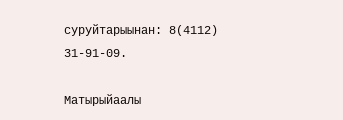суруйтарыынан: 8(4112) 31-91-09.

Матырыйаалы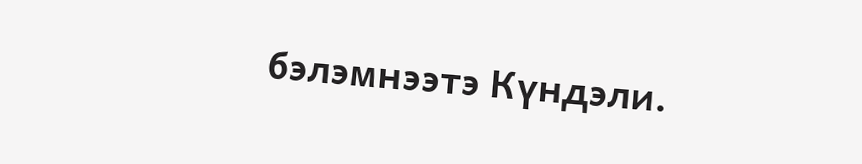бэлэмнээтэ Күндэли.